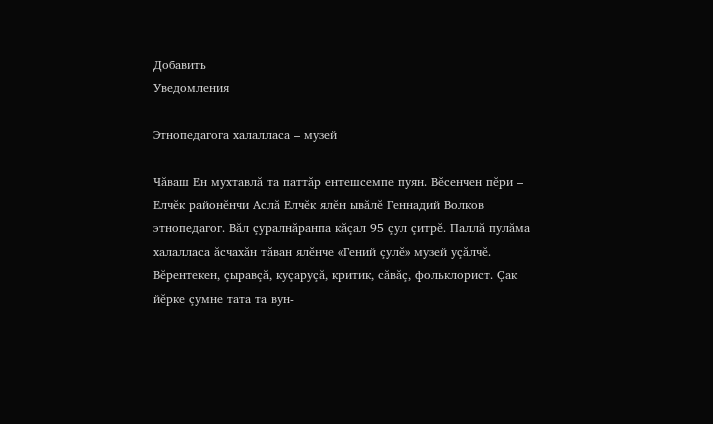Добавить
Уведомления

Этнопедагога халалласа – музей

Чăваш Ен мухтавлă та паттăр ентешсемпе пуян. Вĕсенчен пĕри – Елчĕк районĕнчи Аслă Елчĕк ялĕн ывăлĕ Геннадий Волков этнопедагог. Вăл çуралнăранпа кăçал 95 çул çитрĕ. Паллă пулăма халалласа ăсчахăн тăван ялĕнче «Гений çулĕ» музей уçăлчĕ. Вĕрентекен, çыравçă, куçаруçă, критик, сăвăç, фольклорист. Çак йĕрке çумне тата та вун-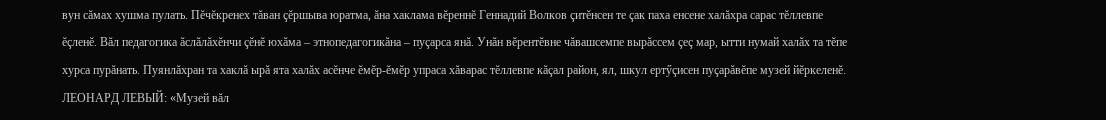вун сăмах хушма пулать. Пĕчĕкренех тăван çĕршыва юратма, ăна хаклама вĕреннĕ Геннадий Волков çитĕнсен те çак паха енсене халăхра сарас тĕллевпе ĕçленĕ. Вăл педагогика ăслăлăхĕнчи çĕнĕ юхăма – этнопедагогикăна – пуçарса янă. Унăн вĕрентĕвне чăвашсемпе вырăссем çеç мар, ытти нумай халăх та тĕпе хурса пурăнать. Пуянлăхран та хаклă ырă ята халăх асĕнче ĕмĕр-ĕмĕр упраса хăварас тĕллевпе кăçал район, ял, шкул ертӳçисен пуçарăвĕпе музей йĕркеленĕ. ЛЕОНАРД ЛЕВЫЙ: «Музей вăл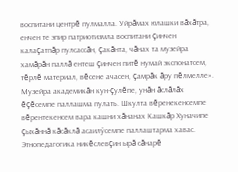воспитани центрĕ пулмалла. Уйрăмах юлашки вăхăтра, енчен те эпир патриотизмла воспитани çинчен калаçатпăр пулсассăн, çакăнта, чăнах та музейра хамăрăн паллă ентеш çинчен питĕ нумай экспонатсем, тĕрлĕ материал, вĕсене ачасен, çамрăк ăру пĕлмелле». Музейра академикăн кун-çулĕпе, унăн ăслăлăх ĕçĕсемпе паллашма пулать. Шкулта вĕренекенсемпе вĕрентекенсем вара кашни хăнанах Кашкăр Хуначипе çыхăннă кăсăклă асаилӳсемпе паллаштарма хавас. Этнопедагогика никĕслевçин ырă сăнарĕ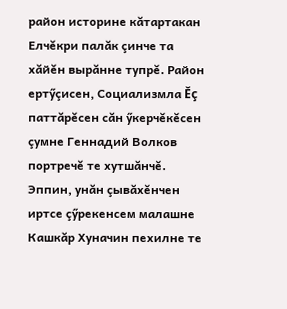район историне кăтартакан Елчĕкри палăк çинче та хăйĕн вырăнне тупрĕ. Район ертӳçисен, Социализмла Ĕç паттăрĕсен сăн ӳкерчĕкĕсен çумне Геннадий Волков портречĕ те хутшăнчĕ. Эппин, унăн çывăхĕнчен иртсе çӳрекенсем малашне Кашкăр Хуначин пехилне те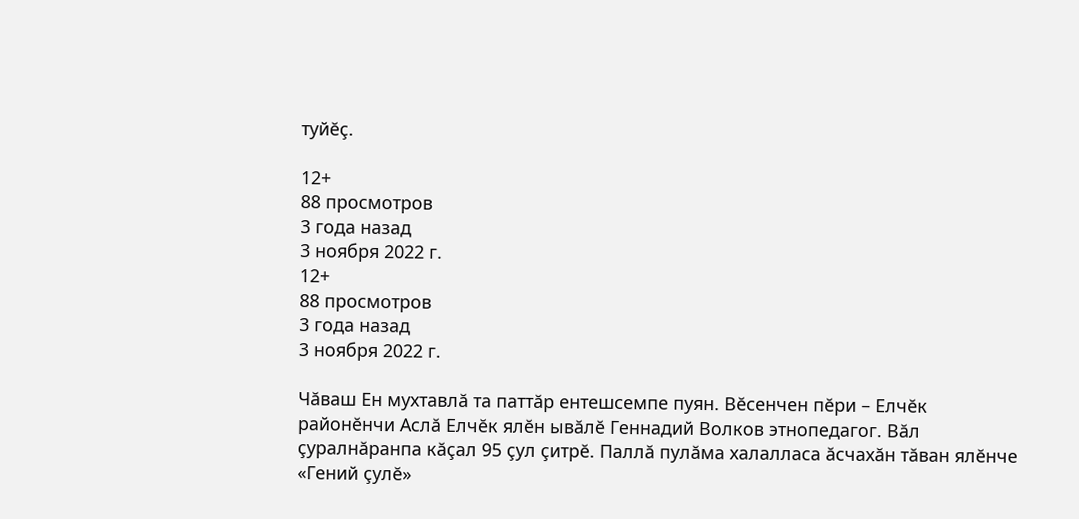туйĕç.

12+
88 просмотров
3 года назад
3 ноября 2022 г.
12+
88 просмотров
3 года назад
3 ноября 2022 г.

Чăваш Ен мухтавлă та паттăр ентешсемпе пуян. Вĕсенчен пĕри – Елчĕк районĕнчи Аслă Елчĕк ялĕн ывăлĕ Геннадий Волков этнопедагог. Вăл çуралнăранпа кăçал 95 çул çитрĕ. Паллă пулăма халалласа ăсчахăн тăван ялĕнче «Гений çулĕ»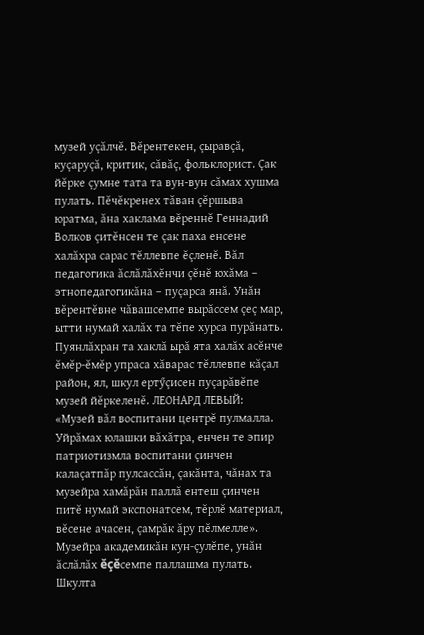музей уçăлчĕ. Вĕрентекен, çыравçă, куçаруçă, критик, сăвăç, фольклорист. Çак йĕрке çумне тата та вун-вун сăмах хушма пулать. Пĕчĕкренех тăван çĕршыва юратма, ăна хаклама вĕреннĕ Геннадий Волков çитĕнсен те çак паха енсене халăхра сарас тĕллевпе ĕçленĕ. Вăл педагогика ăслăлăхĕнчи çĕнĕ юхăма – этнопедагогикăна – пуçарса янă. Унăн вĕрентĕвне чăвашсемпе вырăссем çеç мар, ытти нумай халăх та тĕпе хурса пурăнать. Пуянлăхран та хаклă ырă ята халăх асĕнче ĕмĕр-ĕмĕр упраса хăварас тĕллевпе кăçал район, ял, шкул ертӳçисен пуçарăвĕпе музей йĕркеленĕ. ЛЕОНАРД ЛЕВЫЙ: «Музей вăл воспитани центрĕ пулмалла. Уйрăмах юлашки вăхăтра, енчен те эпир патриотизмла воспитани çинчен калаçатпăр пулсассăн, çакăнта, чăнах та музейра хамăрăн паллă ентеш çинчен питĕ нумай экспонатсем, тĕрлĕ материал, вĕсене ачасен, çамрăк ăру пĕлмелле». Музейра академикăн кун-çулĕпе, унăн ăслăлăх ĕçĕсемпе паллашма пулать. Шкулта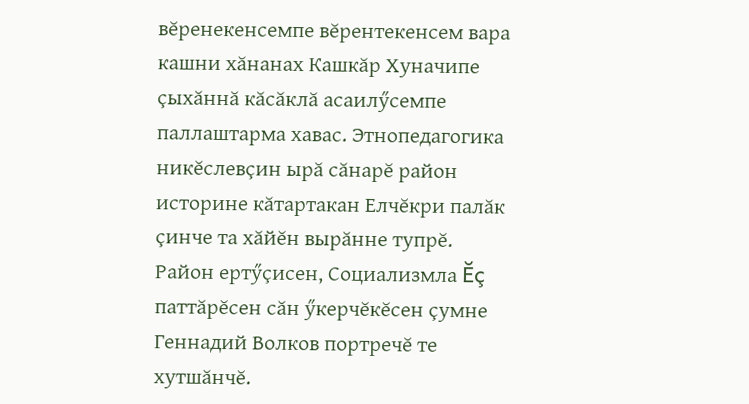вĕренекенсемпе вĕрентекенсем вара кашни хăнанах Кашкăр Хуначипе çыхăннă кăсăклă асаилӳсемпе паллаштарма хавас. Этнопедагогика никĕслевçин ырă сăнарĕ район историне кăтартакан Елчĕкри палăк çинче та хăйĕн вырăнне тупрĕ. Район ертӳçисен, Социализмла Ĕç паттăрĕсен сăн ӳкерчĕкĕсен çумне Геннадий Волков портречĕ те хутшăнчĕ.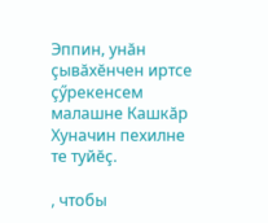Эппин, унăн çывăхĕнчен иртсе çӳрекенсем малашне Кашкăр Хуначин пехилне те туйĕç.

, чтобы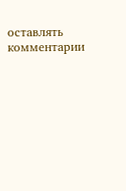оставлять комментарии